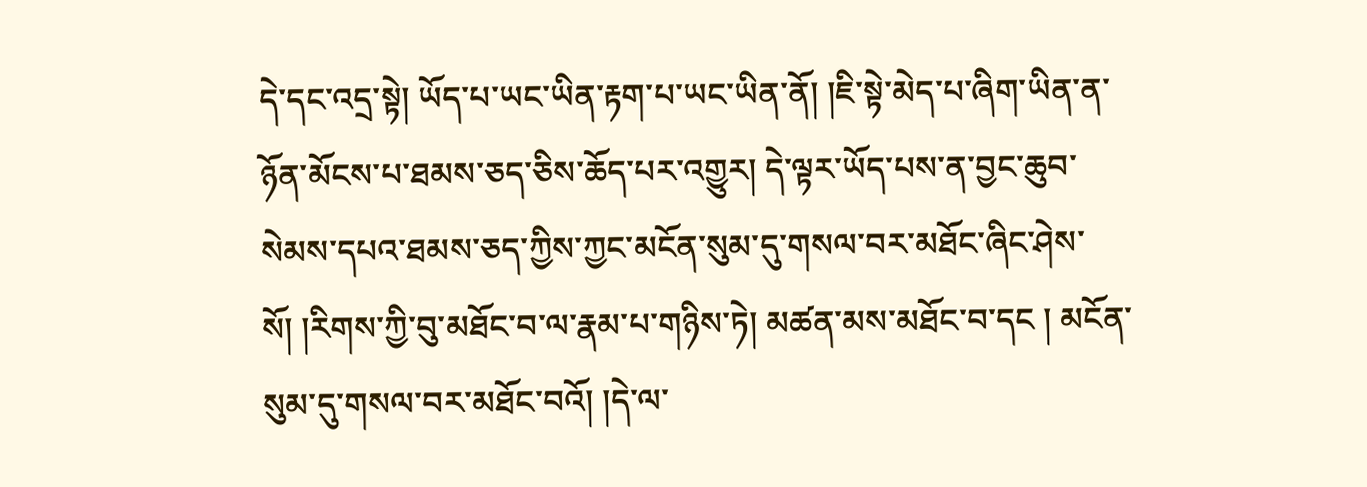དེ་དང་འདྲ་སྟེ། ཡོད་པ་ཡང་ཡིན་རྟག་པ་ཡང་ཡིན་ནོ། །ཇི་སྟེ་མེད་པ་ཞིག་ཡིན་ན་ཉོན་མོངས་པ་ཐམས་ཅད་ཅིས་ཆོད་པར་འགྱུར། དེ་ལྟར་ཡོད་པས་ན་བྱང་ཆུབ་སེམས་དཔའ་ཐམས་ཅད་ཀྱིས་ཀྱང་མངོན་སུམ་དུ་གསལ་བར་མཐོང་ཞིང་ཤེས་སོ། །རིགས་ཀྱི་བུ་མཐོང་བ་ལ་རྣམ་པ་གཉིས་ཏེ། མཚན་མས་མཐོང་བ་དང ། མངོན་སུམ་དུ་གསལ་བར་མཐོང་བའོ། །དེ་ལ་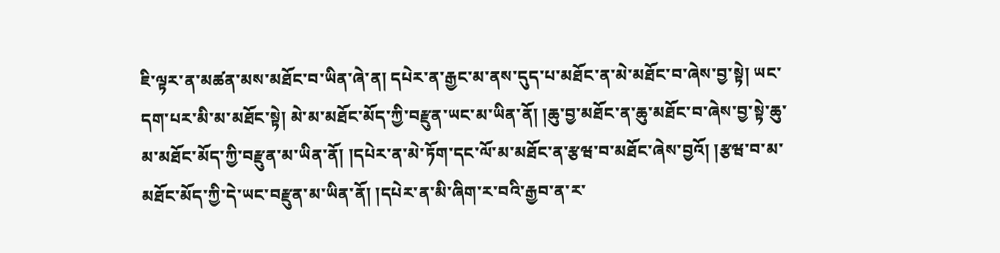ཇི་ལྟར་ན་མཚན་མས་མཐོང་བ་ཡིན་ཞེ་ན། དཔེར་ན་རྒྱང་མ་ནས་དུད་པ་མཐོང་ན་མེ་མཐོང་བ་ཞེས་བྱ་སྟེ། ཡང་དག་པར་མི་མ་མཐོང་སྟེ། མེ་མ་མཐོང་མོད་ཀྱི་བརྫུན་ཡང་མ་ཡིན་ནོ། །ཆུ་བྱ་མཐོང་ན་ཆུ་མཐོང་བ་ཞེས་བྱ་སྟེ་ཆུ་མ་མཐོང་མོད་ཀྱི་བརྫུན་མ་ཡིན་ནོ། །དཔེར་ན་མེ་ཏོག་དང་ལོ་མ་མཐོང་ན་རྩཝ་བ་མཐོང་ཞེས་བྱའོ། །རྩཝ་བ་མ་མཐོང་མོད་ཀྱི་དེ་ཡང་བརྫུན་མ་ཡིན་ནོ། །དཔེར་ན་མི་ཞིག་ར་བའི་རྒྱབ་ན་ར་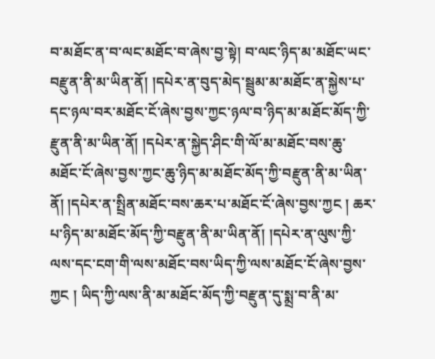བ་མཐོང་ན་བ་ལང་མཐོང་བ་ཞེས་བྱ་སྟེ། བ་ལང་ཉིད་མ་མཐོང་ཡང་བརྫུན་ནི་མ་ཡིན་ནོ། །དཔེར་ན་བུད་མེད་སྦྲུམ་མ་མཐོང་ན་སྐྱེས་པ་དང་ཉལ་བར་མཐོང་ངོ་ཞེས་བྱས་ཀྱང་ཉལ་བ་ཉིད་མ་མཐོང་མོད་ཀྱི་རྫུན་ནི་མ་ཡིན་ནོ། །དཔེར་ན་སྐྱེད་ཤིང་གི་ལོ་མ་མཐོང་བས་ཆུ་མཐོང་ངོ་ཞེས་བྱས་ཀྱང་ཆུ་ཉིད་མ་མཐོང་མོད་ཀྱི་བརྫུན་ནི་མ་ཡིན་ནོ། །དཔེར་ན་སྤྲིན་མཐོང་བས་ཆར་པ་མཐོང་ངོ་ཞེས་བྱས་ཀྱང ། ཆར་པ་ཉིད་མ་མཐོང་མོད་ཀྱི་བརྫུན་ནི་མ་ཡིན་ནོ། །དཔེར་ན་ལུས་ཀྱི་ལས་དང་ངག་གི་ལས་མཐོང་བས་ཡིད་ཀྱི་ལས་མཐོང་ངོ་ཞེས་བྱས་ཀྱང ། ཡིད་ཀྱི་ལས་ནི་མ་མཐོང་མོད་ཀྱི་བརྫུན་དུ་སྨྲ་བ་ནི་མ་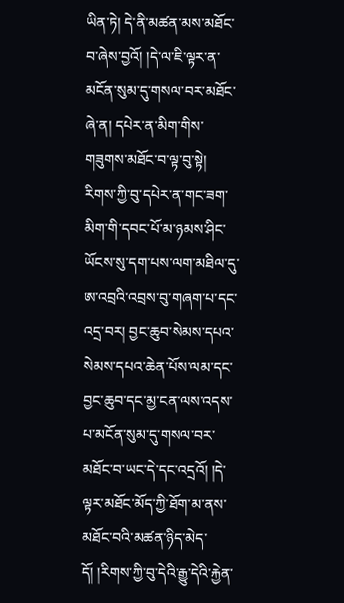ཡིན་ཏེ། དེ་ནི་མཚན་མས་མཐོང་བ་ཞེས་བྱའོ། །དེ་ལ་ཇི་ལྟར་ན་མངོན་སུམ་དུ་གསལ་བར་མཐོང་ཞེ་ན། དཔེར་ན་མིག་གིས་གཟུགས་མཐོང་བ་ལྟ་བུ་སྟེ། རིགས་ཀྱི་བུ་དཔེར་ན་གང་ཟག་མིག་གི་དབང་པོ་མ་ཉམས་ཤིང་ཡོངས་སུ་དག་པས་ལག་མཐིལ་དུ་ཨ་འབྲའི་འབྲས་བུ་གཞག་པ་དང་འདྲ་བར། བྱང་ཆུབ་སེམས་དཔའ་སེམས་དཔའ་ཆེན་པོས་ལམ་དང་བྱང་ཆུབ་དང་མྱ་ངན་ལས་འདས་པ་མངོན་སུམ་དུ་གསལ་བར་མཐོང་བ་ཡང་དེ་དང་འདྲའོ། །དེ་ལྟར་མཐོང་མོད་ཀྱི་ཐོག་མ་ནས་མཐོང་བའི་མཚན་ཉིད་མེད་དོ། །རིགས་ཀྱི་བུ་དེའི་རྒྱུ་དེའི་རྐྱེན་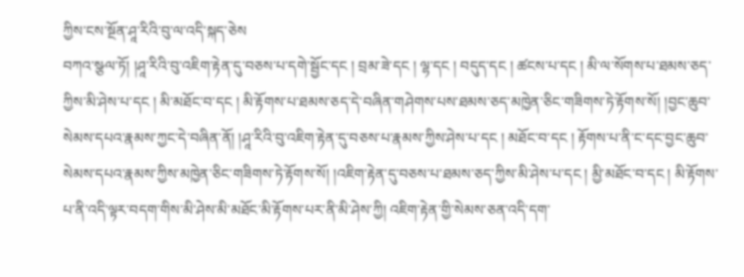ཀྱིས་ངས་སྔོན་ཤཱ་རིའི་བུ་ལ་འདི་སྐད་ཅེས
བཀའ་སྩལ་ཏོ། །ཤཱ་རིའི་བུ་འཇིག་རྟེན་དུ་བཅས་པ་དགེ་སྦྱོང་དང ། བྲམ་ཟེ་དང ། ལྷ་དང ། བདུད་དང ། ཚངས་པ་དང ། མི་ལ་སོགས་པ་ཐམས་ཅད་ཀྱིས་མི་ཤེས་པ་དང ། མི་མཐོང་བ་དང ། མི་རྟོགས་པ་ཐམས་ཅད་དེ་བཞིན་གཤེགས་པས་ཐམས་ཅད་མཁྱེན་ཅིང་གཟིགས་ཏེ་རྟོགས་སོ། །བྱང་ཆུབ་སེམས་དཔའ་རྣམས་ཀྱང་དེ་བཞིན་ནོ། །ཤཱ་རིའི་བུ་འཇིག་རྟེན་དུ་བཅས་པ་རྣམས་ཀྱིས་ཤེས་པ་དང ། མཐོང་བ་དང ། རྟོགས་པ་ནི་ང་དང་བྱང་ཆུབ་སེམས་དཔའ་རྣམས་ཀྱིས་མཁྱེན་ཅིང་གཟིགས་ཏེ་རྟོགས་སོ། །འཇིག་རྟེན་དུ་བཅས་པ་ཐམས་ཅད་ཀྱིས་མི་ཤེས་པ་དང ། མྱི་མཐོང་བ་དང ། མི་རྟོགས་པ་ནི་འདི་ལྟར་བདག་གིས་མི་ཤེས་མི་མཐོང་མི་རྟོགས་པར་ནི་མི་ཤེས་ཀྱི། འཇིག་རྟེན་གྱི་སེམས་ཅན་འདི་དག་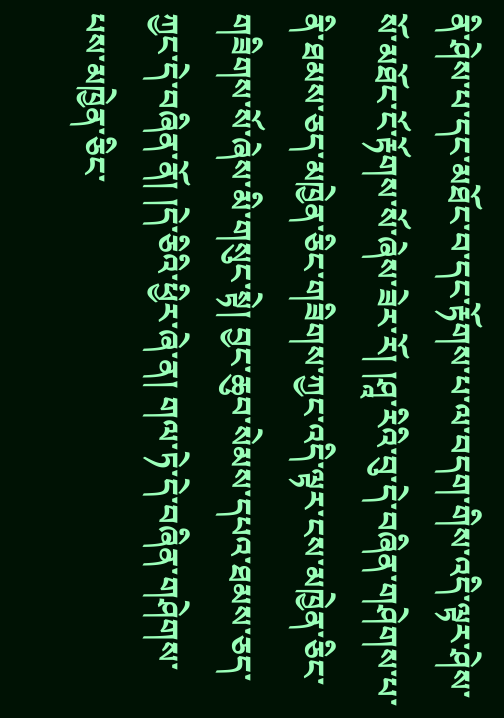ནི་ཤེས་པ་དང་མཐོང་བ་དང་རྟོགས་པ་ལ་བདག་གིས་འདི་ལྟར་ཤེས་སོ་མཐོང་ངོ་རྟོགས་སོ་ཞེས་ཟེར་རོ། །ཤཱ་རིའི་བུ་དེ་བཞིན་གཤེགས་པ་ནི་ཐམས་ཅད་མཁྱེན་ཅིང་གཟིགས་ཀྱང་འདི་ལྟར་ངས་མཁྱེན་ཅིང་གཟིགས་སོ་ཞེས་མི་གསུང་སྟེ། བྱང་ཆུབ་སེམས་དཔའ་ཐམས་ཅད་ཀྱང་དེ་བཞིན་ནོ། །དེ་ཅིའི་ཕྱིར་ཞེ་ན། གལ་ཏེ་དེ་བཞིན་གཤེགས་པས་མཁྱེན་ཅིང་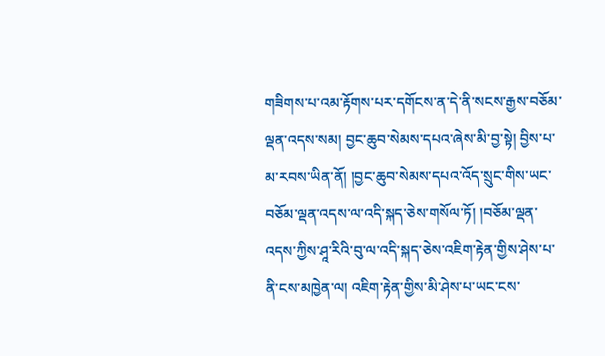གཟིགས་པ་འམ་རྟོགས་པར་དགོངས་ན་དེ་ནི་སངས་རྒྱས་བཅོམ་ལྡན་འདས་སམ། བྱང་ཆུབ་སེམས་དཔའ་ཞེས་མི་བྱ་སྟེ། བྱིས་པ་མ་རབས་ཡིན་ནོ། །བྱང་ཆུབ་སེམས་དཔའ་འོད་སྲུང་གིས་ཡང་བཅོམ་ལྡན་འདས་ལ་འདི་སྐད་ཅེས་གསོལ་ཏོ། །བཅོམ་ལྡན་འདས་ཀྱིས་ཤཱ་རིའི་བུ་ལ་འདི་སྐད་ཅེས་འཇིག་རྟེན་གྱིས་ཤེས་པ་ནི་ངས་མཁྱེན་ལ། འཇིག་རྟེན་གྱིས་མི་ཤེས་པ་ཡང་ངས་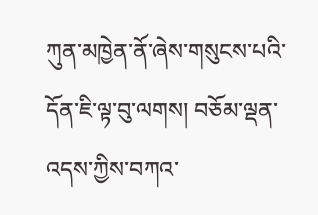ཀུན་མཁྱེན་ནོ་ཞེས་གསུངས་པའི་དོན་ཇི་ལྟ་བུ་ལགས། བཅོམ་ལྡན་འདས་ཀྱིས་བཀའ་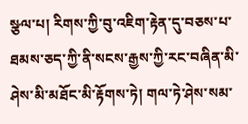སྩལ་པ། རིགས་ཀྱི་བུ་འཇིག་རྟེན་དུ་བཅས་པ་ཐམས་ཅད་ཀྱི་ནི་སངས་རྒྱས་ཀྱི་རང་བཞིན་མི་ཤེས་མི་མཐོང་མི་རྟོགས་ཏེ། གལ་ཏེ་ཤེས་སམ་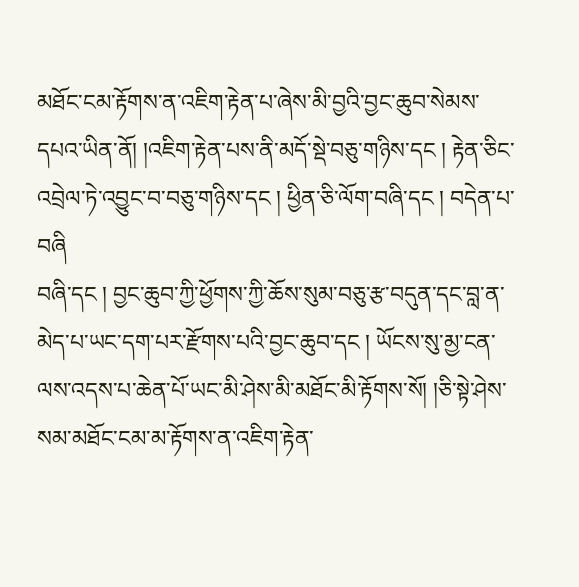མཐོང་ངམ་རྟོགས་ན་འཇིག་རྟེན་པ་ཞེས་མི་བྱའི་བྱང་ཆུབ་སེམས་དཔའ་ཡིན་ནོ། །འཇིག་རྟེན་པས་ནི་མདོ་སྡེ་བཅུ་གཉིས་དང ། རྟེན་ཅིང་འབྲེལ་ཏེ་འབྱུང་བ་བཅུ་གཉིས་དང ། ཕྱིན་ཅི་ལོག་བཞི་དང ། བདེན་པ་བཞི
བཞི་དང ། བྱང་ཆུབ་ཀྱི་ཕྱོགས་ཀྱི་ཆོས་སུམ་བཅུ་རྩ་བདུན་དང་བླ་ན་མེད་པ་ཡང་དག་པར་རྫོགས་པའི་བྱང་ཆུབ་དང ། ཡོངས་སུ་མྱ་ངན་ལས་འདས་པ་ཆེན་པོ་ཡང་མི་ཤེས་མི་མཐོང་མི་རྟོགས་སོ། །ཅི་སྟེ་ཤེས་སམ་མཐོང་ངམ་མ་རྟོགས་ན་འཇིག་རྟེན་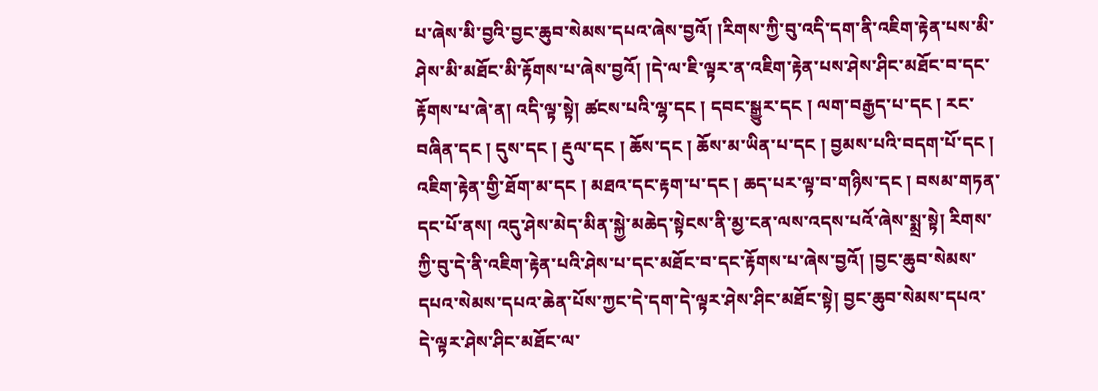པ་ཞེས་མི་བྱའི་བྱང་ཆུབ་སེམས་དཔའ་ཞེས་བྱའོ། །རིགས་ཀྱི་བུ་འདི་དག་ནི་འཇིག་རྟེན་པས་མི་ཤེས་མི་མཐོང་མི་རྟོགས་པ་ཞེས་བྱའོ། །དེ་ལ་ཇི་ལྟར་ན་འཇིག་རྟེན་པས་ཤེས་ཤིང་མཐོང་བ་དང་རྟོགས་པ་ཞེ་ན། འདི་ལྟ་སྟེ། ཚངས་པའི་ལྷ་དང ། དབང་སྒྱུར་དང ། ལག་བརྒྱད་པ་དང ། རང་བཞིན་དང ། དུས་དང ། རྡུལ་དང ། ཆོས་དང ། ཆོས་མ་ཡིན་པ་དང ། བྱམས་པའི་བདག་པོ་དང ། འཇིག་རྟེན་གྱི་ཐོག་མ་དང ། མཐའ་དང་རྟག་པ་དང ། ཆད་པར་ལྟ་བ་གཉིས་དང ། བསམ་གཏན་དང་པོ་ནས། འདུ་ཤེས་མེད་མིན་སྐྱེ་མཆེད་སྟེངས་ནི་མྱ་ངན་ལས་འདས་པའོ་ཞེས་སྨྲ་སྟེ། རིགས་ཀྱི་བུ་དེ་ནི་འཇིག་རྟེན་པའི་ཤེས་པ་དང་མཐོང་བ་དང་རྟོགས་པ་ཞེས་བྱའོ། །བྱང་ཆུབ་སེམས་དཔའ་སེམས་དཔའ་ཆེན་པོས་ཀྱང་དེ་དག་དེ་ལྟར་ཤེས་ཤིང་མཐོང་སྟེ། བྱང་ཆུབ་སེམས་དཔའ་དེ་ལྟར་ཤེས་ཤིང་མཐོང་ལ་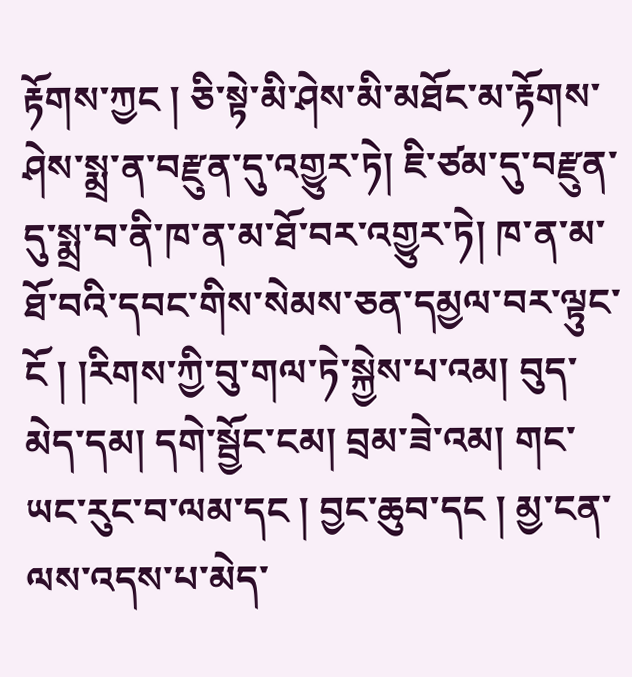རྟོགས་ཀྱང ། ཅི་སྟེ་མི་ཤེས་མི་མཐོང་མ་རྟོགས་ཤེས་སྨྲ་ན་བརྫུན་དུ་འགྱུར་ཏེ། ཇི་ཙམ་དུ་བརྫུན་དུ་སྨྲ་བ་ནི་ཁ་ན་མ་ཐོ་བར་འགྱུར་ཏེ། ཁ་ན་མ་ཐོ་བའི་དབང་གིས་སེམས་ཅན་དམྱལ་བར་ལྟུང་ངོ ། །རིགས་ཀྱི་བུ་གལ་ཏེ་སྐྱེས་པ་འམ། བུད་མེད་དམ། དགེ་སྦྱོང་ངམ། བྲམ་ཟེ་འམ། གང་ཡང་རུང་བ་ལམ་དང ། བྱང་ཆུབ་དང ། མྱ་ངན་ལས་འདས་པ་མེད་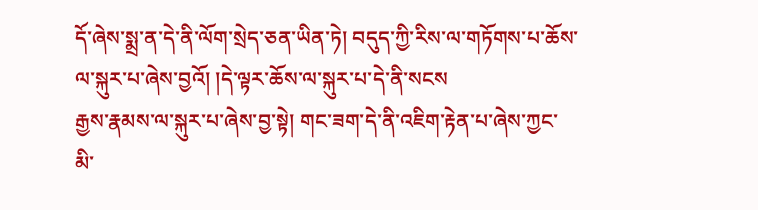དོ་ཞེས་སྨྲ་ན་དེ་ནི་ལོག་སྲེད་ཅན་ཡིན་ཏེ། བདུད་ཀྱི་རིས་ལ་གཏོགས་པ་ཆོས་ལ་སྐུར་པ་ཞེས་བྱའོ། །དེ་ལྟར་ཆོས་ལ་སྐུར་པ་དེ་ནི་སངས
རྒྱས་རྣམས་ལ་སྐུར་པ་ཞེས་བྱ་སྟེ། གང་ཟག་དེ་ནི་འཇིག་རྟེན་པ་ཞེས་ཀྱང་མི་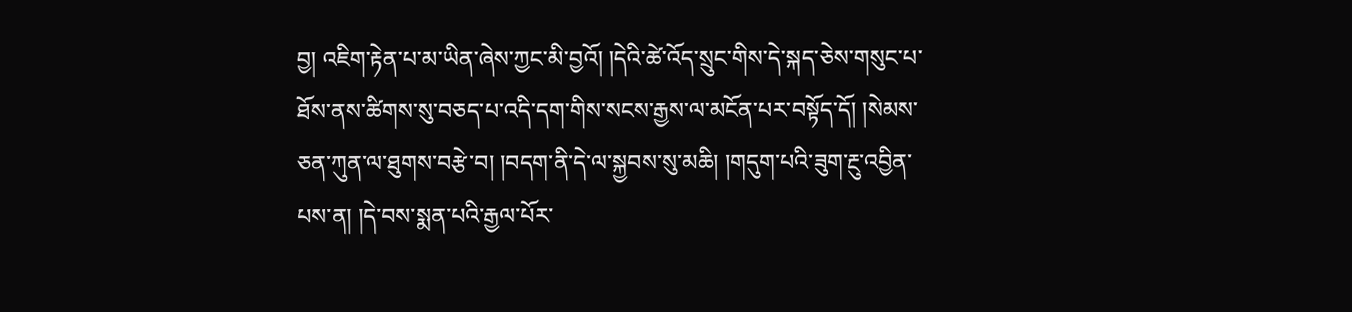བྱ། འཇིག་རྟེན་པ་མ་ཡིན་ཞེས་ཀྱང་མི་བྱའོ། །དེའི་ཚེ་འོད་སྲུང་གིས་དེ་སྐད་ཅེས་གསུང་པ་ཐོས་ནས་ཚིགས་སུ་བཅད་པ་འདི་དག་གིས་སངས་རྒྱས་ལ་མངོན་པར་བསྟོད་དོ། །སེམས་ཅན་ཀུན་ལ་ཐུགས་བརྩེ་བ། །བདག་ནི་དེ་ལ་སྐྱབས་སུ་མཆི། །གདུག་པའི་ཟུག་རྔུ་འབྱིན་པས་ན། །དེ་བས་སྨན་པའི་རྒྱལ་པོར་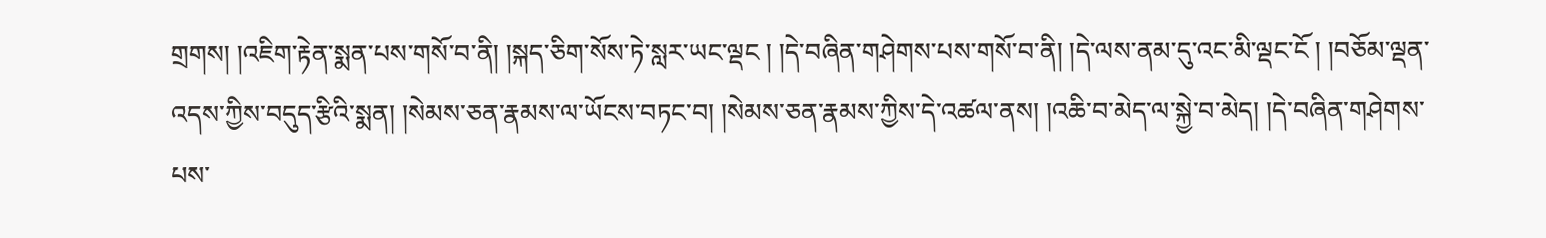གྲགས། །འཇིག་རྟེན་སྨན་པས་གསོ་བ་ནི། །སྐད་ཅིག་སོས་ཏེ་སླར་ཡང་ལྡང ། །དེ་བཞིན་གཤེགས་པས་གསོ་བ་ནི། །དེ་ལས་ནམ་དུ་འང་མི་ལྡང་ངོ ། །བཅོམ་ལྡན་འདས་ཀྱིས་བདུད་རྩིའི་སྨན། །སེམས་ཅན་རྣམས་ལ་ཡོངས་བཏང་བ། །སེམས་ཅན་རྣམས་ཀྱིས་དེ་འཚལ་ནས། །འཆི་བ་མེད་ལ་སྐྱེ་བ་མེད། །དེ་བཞིན་གཤེགས་པས་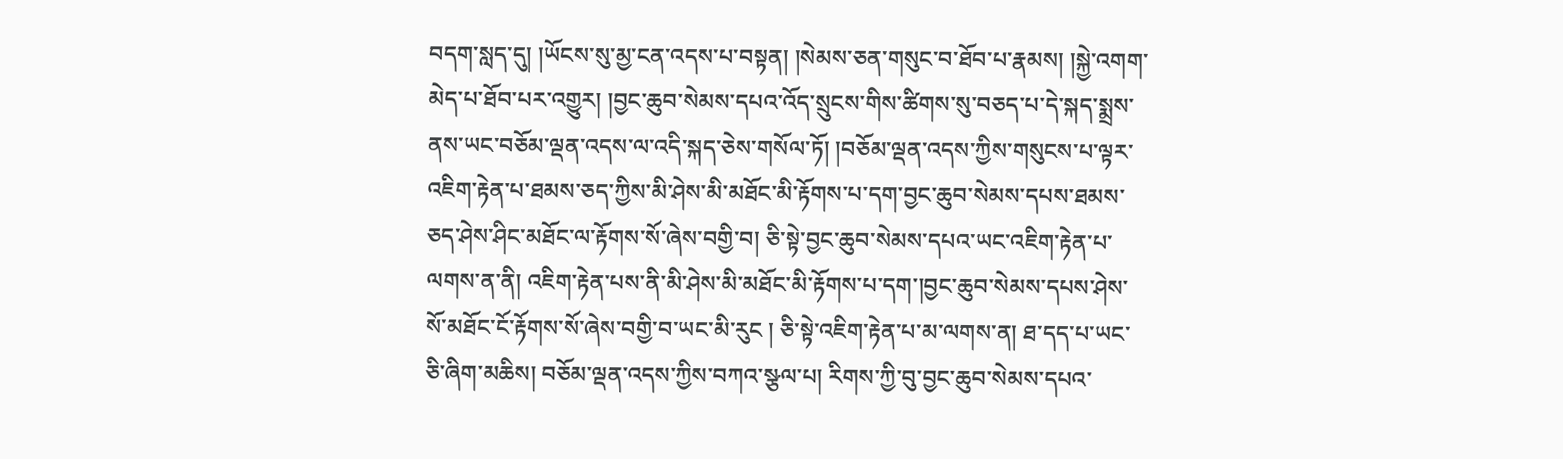བདག་སླད་དུ། །ཡོངས་སུ་མྱ་ངན་འདས་པ་བསྟན། །སེམས་ཅན་གསུང་བ་ཐོབ་པ་རྣམས། །སྐྱེ་འགག་མེད་པ་ཐོབ་པར་འགྱུར། །བྱང་ཆུབ་སེམས་དཔའ་འོད་སྲུངས་གིས་ཚིགས་སུ་བཅད་པ་དེ་སྐད་སྨྲས་ནས་ཡང་བཅོམ་ལྡན་འདས་ལ་འདི་སྐད་ཅེས་གསོལ་ཏོ། །བཅོམ་ལྡན་འདས་ཀྱིས་གསུངས་པ་ལྟར་འཇིག་རྟེན་པ་ཐམས་ཅད་ཀྱིས་མི་ཤེས་མི་མཐོང་མི་རྟོགས་པ་དག་བྱང་ཆུབ་སེམས་དཔས་ཐམས་ཅད་ཤེས་ཤིང་མཐོང་ལ་རྟོགས་སོ་ཞེས་བགྱི་བ། ཅི་སྟེ་བྱང་ཆུབ་སེམས་དཔའ་ཡང་འཇིག་རྟེན་པ་ལགས་ན་ནི། འཇིག་རྟེན་པས་ནི་མི་ཤེས་མི་མཐོང་མི་རྟོགས་པ་དག་།བྱང་ཆུབ་སེམས་དཔས་ཤེས་སོ་མཐོང་ངོ་རྟོགས་སོ་ཞེས་བགྱི་བ་ཡང་མི་རུང ། ཅི་སྟེ་འཇིག་རྟེན་པ་མ་ལགས་ན། ཐ་དད་པ་ཡང་ཅི་ཞིག་མཆིས། བཅོམ་ལྡན་འདས་ཀྱིས་བཀའ་སྩལ་པ། རིགས་ཀྱི་བུ་བྱང་ཆུབ་སེམས་དཔའ་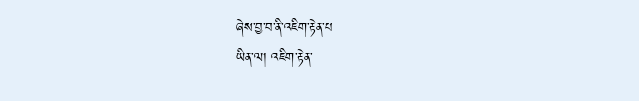ཞེས་བྱ་བ་ནི་འཇིག་རྟེན་པ
ཡིན་ལ། འཇིག་རྟེན་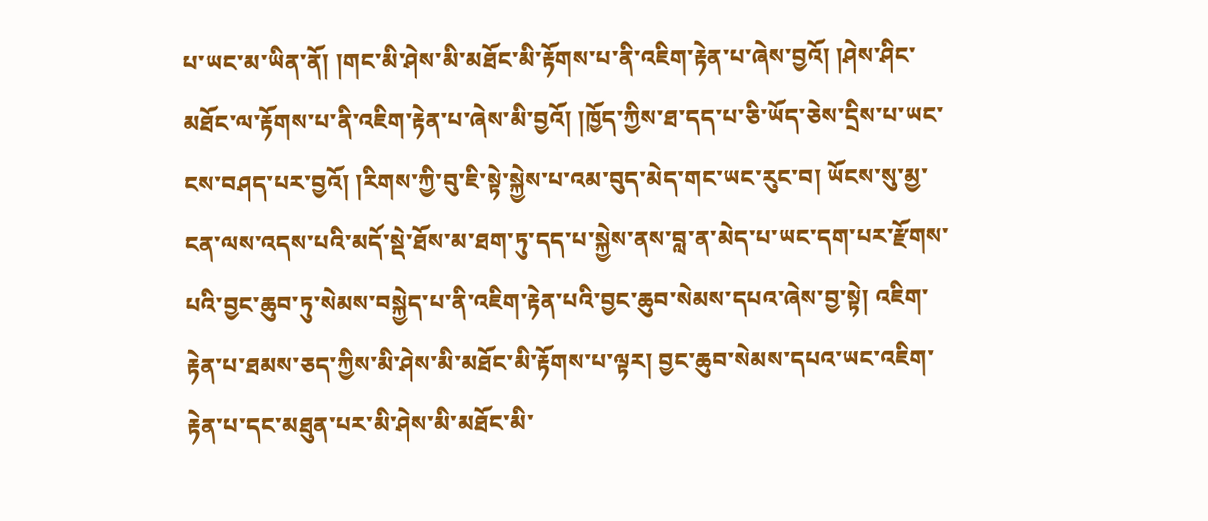པ་ཡང་མ་ཡིན་ནོ། །གང་མི་ཤེས་མི་མཐོང་མི་རྟོགས་པ་ནི་འཇིག་རྟེན་པ་ཞེས་བྱའོ། །ཤེས་ཤིང་མཐོང་ལ་རྟོགས་པ་ནི་འཇིག་རྟེན་པ་ཞེས་མི་བྱའོ། །ཁྱོད་ཀྱིས་ཐ་དད་པ་ཅི་ཡོད་ཅེས་དྲིས་པ་ཡང་ངས་བཤད་པར་བྱའོ། །རིགས་ཀྱི་བུ་ཇི་སྟེ་སྐྱེས་པ་འམ་བུད་མེད་གང་ཡང་རུང་བ། ཡོངས་སུ་མྱ་ངན་ལས་འདས་པའི་མདོ་སྡེ་ཐོས་མ་ཐག་ཏུ་དད་པ་སྐྱེས་ནས་བླ་ན་མེད་པ་ཡང་དག་པར་རྫོགས་པའི་བྱང་ཆུབ་ཏུ་སེམས་བསྐྱེད་པ་ནི་འཇིག་རྟེན་པའི་བྱང་ཆུབ་སེམས་དཔའ་ཞེས་བྱ་སྟེ། འཇིག་རྟེན་པ་ཐམས་ཅད་ཀྱིས་མི་ཤེས་མི་མཐོང་མི་རྟོགས་པ་ལྟར། བྱང་ཆུབ་སེམས་དཔའ་ཡང་འཇིག་རྟེན་པ་དང་མཐུན་པར་མི་ཤེས་མི་མཐོང་མི་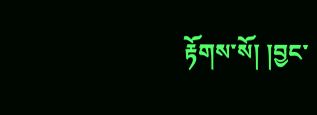རྟོགས་སོ། །བྱང་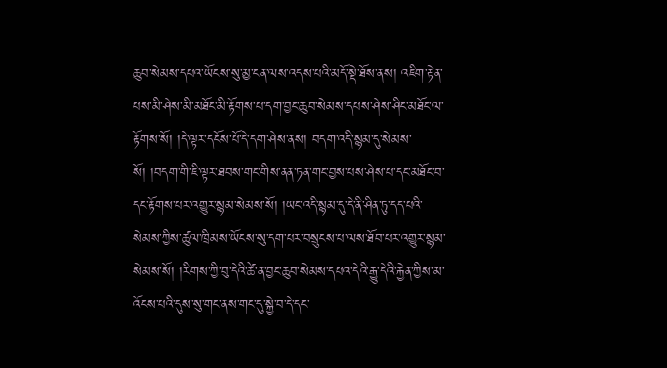ཆུབ་སེམས་དཔའ་ཡོངས་སུ་མྱ་ངན་ལས་འདས་པའི་མདོ་སྡེ་ཐོས་ནས། འཇིག་རྟེན་པས་མི་ཤེས་མི་མཐོང་མི་རྟོགས་པ་དག་བྱང་ཆུབ་སེམས་དཔས་ཤེས་ཤིང་མཐོང་ལ་རྟོགས་སོ། །དེ་ལྟར་དངོས་པོ་དེ་དག་ཤེས་ནས། བདག་འདི་སྙམ་དུ་སེམས་སོ། །བདག་གི་ཇི་ལྟར་ཐབས་གང་གིས་ནན་ཏན་གང་བྱས་པས་ཤེས་པ་དང་མཐོང་བ་དང་རྟོགས་པར་འགྱུར་སྙམ་སེམས་སོ། །ཡང་འདི་སྙམ་དུ་དེ་ནི་ཤིན་ཏུ་དད་པའི་སེམས་ཀྱིས་ཚུལ་ཁྲིམས་ཡོངས་སུ་དག་པར་བསྲུངས་པ་ལས་ཐོབ་པར་འགྱུར་སྙམ་སེམས་སོ། །རིགས་ཀྱི་བུ་དེའི་ཚེ་ན་བྱང་ཆུབ་སེམས་དཔའ་དེའི་རྒྱུ་དེའི་རྐྱེན་ཀྱིས་མ་འོངས་པའི་དུས་སུ་གང་ནས་གང་དུ་སྐྱེ་བ་དེ་དང་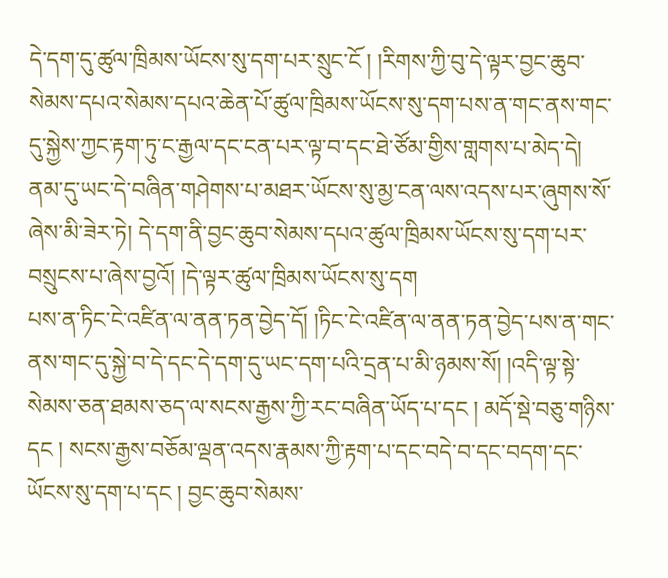དེ་དག་དུ་ཚུལ་ཁྲིམས་ཡོངས་སུ་དག་པར་སྲུང་ངོ ། །རིགས་ཀྱི་བུ་དེ་ལྟར་བྱང་ཆུབ་སེམས་དཔའ་སེམས་དཔའ་ཆེན་པོ་ཚུལ་ཁྲིམས་ཡོངས་སུ་དག་པས་ན་གང་ནས་གང་དུ་སྐྱེས་ཀྱང་རྟག་ཏུ་ང་རྒྱལ་དང་ངན་པར་ལྟ་བ་དང་ཐེ་ཙོམ་གྱིས་གླགས་པ་མེད་དེ། ནམ་དུ་ཡང་དེ་བཞིན་གཤེགས་པ་མཐར་ཡོངས་སུ་མྱ་ངན་ལས་འདས་པར་ཞུགས་སོ་ཞེས་མི་ཟེར་ཏེ། དེ་དག་ནི་བྱང་ཆུབ་སེམས་དཔའ་ཚུལ་ཁྲིམས་ཡོངས་སུ་དག་པར་བསྲུངས་པ་ཞེས་བྱའོ། །དེ་ལྟར་ཚུལ་ཁྲིམས་ཡོངས་སུ་དག
པས་ན་ཏིང་ངེ་འཛིན་ལ་ནན་ཏན་བྱེད་དོ། །ཏིང་ངེ་འཛིན་ལ་ནན་ཏན་བྱེད་པས་ན་གང་ནས་གང་དུ་སྐྱེ་བ་དེ་དང་དེ་དག་དུ་ཡང་དག་པའི་དྲན་པ་མི་ཉམས་སོ། །འདི་ལྟ་སྟེ་སེམས་ཅན་ཐམས་ཅད་ལ་སངས་རྒྱས་ཀྱི་རང་བཞིན་ཡོད་པ་དང ། མདོ་སྡེ་བཅུ་གཉིས་དང ། སངས་རྒྱས་བཅོམ་ལྡན་འདས་རྣམས་ཀྱི་རྟག་པ་དང་བདེ་བ་དང་བདག་དང་ཡོངས་སུ་དག་པ་དང ། བྱང་ཆུབ་སེམས་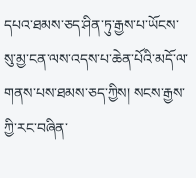དཔའ་ཐམས་ཅད་ཤིན་ཏུ་རྒྱས་པ་ཡོངས་སུ་མྱ་ངན་ལས་འདས་པ་ཆེན་པོའི་མདོ་ལ་གནས་པས་ཐམས་ཅད་ཀྱིས། སངས་རྒྱས་ཀྱི་རང་བཞིན་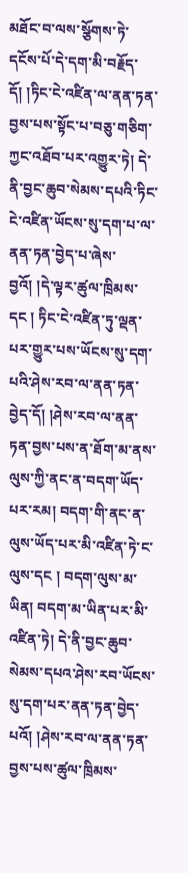མཐོང་བ་ལས་སྩོགས་ཏེ་དངོས་པོ་དེ་དག་མི་བརྗོད་དོ། །ཏིང་ངེ་འཛིན་ལ་ནན་ཏན་བྱས་པས་སྟོང་པ་བཅུ་གཅིག་ཀྱང་འཐོབ་པར་འགྱུར་ཏེ། དེ་ནི་བྱང་ཆུབ་སེམས་དཔའི་ཏིང་ངེ་འཛིན་ཡོངས་སུ་དག་པ་ལ་ནན་ཏན་བྱེད་པ་ཞེས་བྱའོ། །དེ་ལྟར་ཚུལ་ཁྲིམས་དང ། ཏིང་ངེ་འཛིན་ཏུ་ལྡན་པར་གྱུར་པས་ཡོངས་སུ་དག་པའི་ཤེས་རབ་ལ་ནན་ཏན་བྱེད་དོ། །ཤེས་རབ་ལ་ནན་ཏན་བྱས་པས་ན་ཐོག་མ་ནས་ལུས་ཀྱི་ནང་ན་བདག་ཡོད་པར་རམ། བདག་གི་ནང་ན་ལུས་ཡོད་པར་མི་འཛིན་ཏེ་ང་ལུས་དང ། བདག་ལུས་མ་ཡིན། བདག་མ་ཡིན་པར་མི་འཛིན་ཏེ། དེ་ནི་བྱང་ཆུབ་སེམས་དཔའ་ཤེས་རབ་ཡོངས་སུ་དག་པར་ནན་ཏན་བྱེད་པའོ། །ཤེས་རབ་ལ་ནན་ཏན་བྱས་པས་ཚུལ་ཁྲིམས་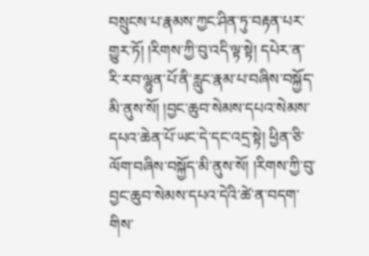བསྲུངས་པ་རྣམས་ཀྱང་ཤིན་ཏུ་བརྟན་པར་གྱུར་ཏོ། །རིགས་ཀྱི་བུ་འདི་ལྟ་སྟེ། དཔེར་ན་རི་རབ་ལྷུན་པོ་ནི་རླུང་རྣམ་པ་བཞིས་བསྐྱོད་མི་ནུས་སོ། །བྱང་ཆུབ་སེམས་དཔའ་སེམས་དཔའ་ཆེན་པོ་ཡང་དེ་དང་འདྲ་སྟེ། ཕྱིན་ཅི་ལོག་བཞིས་བསྐྱོད་མི་ནུས་སོ། །རིགས་ཀྱི་བུ་བྱང་ཆུབ་སེམས་དཔའ་དེའི་ཚེ་ན་བདག་གིས་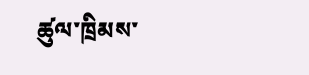ཚུལ་ཁྲིམས་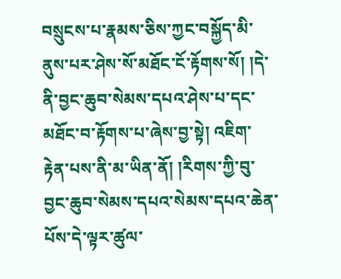བསྲུངས་པ་རྣམས་ཅིས་ཀྱང་བསྐྱོད་མི་ནུས་པར་ཤེས་སོ་མཐོང་ངོ་རྟོགས་སོ། །དེ་ནི་བྱང་ཆུབ་སེམས་དཔའ་ཤེས་པ་དང་མཐོང་བ་རྟོགས་པ་ཞེས་བྱ་སྟེ། འཇིག་རྟེན་པས་ནི་མ་ཡིན་ནོ། །རིགས་ཀྱི་བུ་བྱང་ཆུབ་སེམས་དཔའ་སེམས་དཔའ་ཆེན་པོས་དེ་ལྟར་ཚུལ་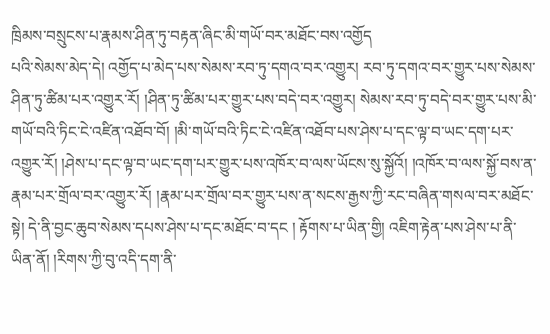ཁྲིམས་བསྲུངས་པ་རྣམས་ཤིན་ཏུ་བརྟན་ཞིང་མི་གཡོ་བར་མཐོང་བས་འགྱོད
པའི་སེམས་མེད་དེ། འགྱོད་པ་མེད་པས་སེམས་རབ་ཏུ་དགའ་བར་འགྱུར། རབ་ཏུ་དགའ་བར་གྱུར་པས་སེམས་ཤིན་ཏུ་ཚིམ་པར་འགྱུར་རོ། །ཤིན་ཏུ་ཚིམ་པར་གྱུར་པས་བདེ་བར་འགྱུར། སེམས་རབ་ཏུ་བདེ་བར་གྱུར་པས་མི་གཡོ་བའི་ཏིང་ངེ་འཛིན་འཐོབ་བོ། །མི་གཡོ་བའི་ཏིང་ངེ་འཛིན་འཐོབ་པས་ཤེས་པ་དང་ལྟ་བ་ཡང་དག་པར་འགྱུར་རོ། །ཤེས་པ་དང་ལྟ་བ་ཡང་དག་པར་གྱུར་པས་འཁོར་བ་ལས་ཡོངས་སུ་སྐྱོའོ། །འཁོར་བ་ལས་སྐྱོ་བས་ན་རྣམ་པར་གྲོལ་བར་འགྱུར་རོ། །རྣམ་པར་གྲོལ་བར་གྱུར་པས་ན་སངས་རྒྱས་ཀྱི་རང་བཞིན་གསལ་བར་མཐོང་སྟེ། དེ་ནི་བྱང་ཆུབ་སེམས་དཔས་ཤེས་པ་དང་མཐོང་བ་དང ། རྟོགས་པ་ཡིན་གྱི། འཇིག་རྟེན་པས་ཤེས་པ་ནི་ཡིན་ནོ། །རིགས་ཀྱི་བུ་འདི་དག་ནི་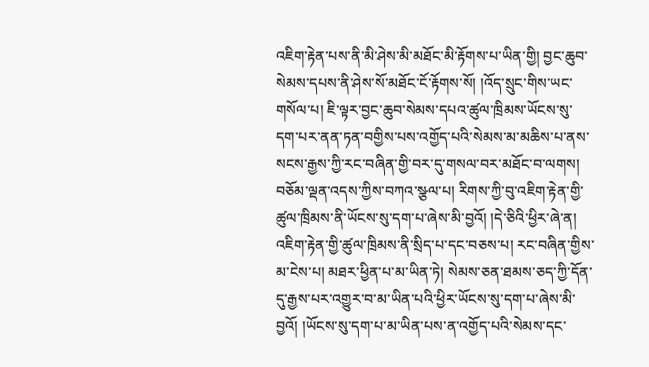འཇིག་རྟེན་པས་ནི་མི་ཤེས་མི་མཐོང་མི་རྟོགས་པ་ཡིན་གྱི། བྱང་ཆུབ་སེམས་དཔས་ནི་ཤེས་སོ་མཐོང་ངོ་རྟོགས་སོ། །འོད་སྲུང་གིས་ཡང་གསོལ་པ། ཇི་ལྟར་བྱང་ཆུབ་སེམས་དཔའ་ཚུལ་ཁྲིམས་ཡོངས་སུ་དག་པར་ནན་ཏན་བགྱིས་པས་འགྱོད་པའི་སེམས་མ་མཆིས་པ་ནས་སངས་རྒྱས་ཀྱི་རང་བཞིན་གྱི་བར་དུ་གསལ་བར་མཐོང་བ་ལགས། བཅོམ་ལྡན་འདས་ཀྱིས་བཀའ་སྩལ་པ། རིགས་ཀྱི་བུ་འཇིག་རྟེན་གྱི་ཚུལ་ཁྲིམས་ནི་ཡོངས་སུ་དག་པ་ཞེས་མི་བྱའོ། །དེ་ཅིའི་ཕྱིར་ཞེ་ན། འཇིག་རྟེན་གྱི་ཚུལ་ཁྲིམས་ནི་སྲིད་པ་དང་བཅས་པ། རང་བཞིན་གྱིས་མ་ངེས་པ། མཐར་ཕྱིན་པ་མ་ཡིན་ཏེ། སེམས་ཅན་ཐམས་ཅད་ཀྱི་དོན་དུ་རྒྱས་པར་འགྱུར་བ་མ་ཡིན་པའི་ཕྱིར་ཡོངས་སུ་དག་པ་ཞེས་མི་བྱའོ། །ཡོངས་སུ་དག་པ་མ་ཡིན་པས་ན་འགྱོད་པའི་སེམས་དང་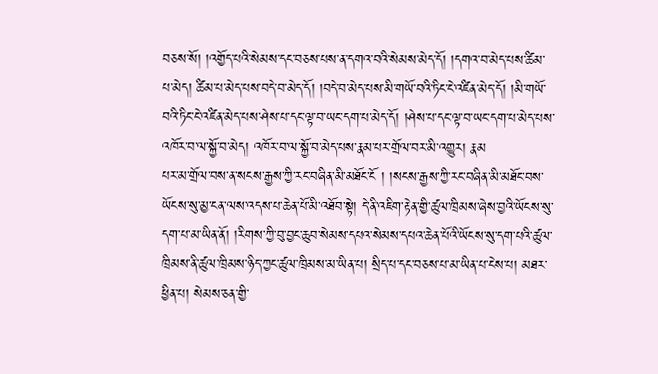བཅས་སོ། །འགྱོད་པའི་སེམས་དང་བཅས་པས་ན་དགའ་བའི་སེམས་མེད་དོ། །དགའ་བ་མེད་པས་ཚིམ་པ་མེད། ཚིམ་པ་མེད་པས་བདེ་བ་མེད་དོ། །བདེ་བ་མེད་པས་མི་གཡོ་བའི་ཏིང་ངེ་འཛིན་མེད་དོ། །མི་གཡོ་བའི་ཏིང་ངེ་འཛིན་མེད་པས་ཤེས་པ་དང་ལྟ་བ་ཡང་དག་པ་མེད་དོ། །ཤེས་པ་དང་ལྟ་བ་ཡང་དག་པ་མེད་པས་འཁོར་བ་ལ་སྐྱོ་བ་མེད། འཁོར་བ་ལ་སྐྱོ་བ་མེད་པས་རྣམ་པར་གྲོལ་བར་མི་འགྱུར། རྣམ
པར་མ་གྲོལ་བས་ན་སངས་རྒྱས་ཀྱི་རང་བཞིན་མི་མཐོང་ངོ ། །སངས་རྒྱས་ཀྱི་རང་བཞིན་མི་མཐོང་བས་ཡོངས་སུ་མྱ་ངན་ལས་འདས་པ་ཆེན་པོ་མི་འཐོབ་སྟེ། དེ་ནི་འཇིག་རྟེན་གྱི་ཚུལ་ཁྲིམས་ཞེས་བྱའི་ཡོངས་སུ་དག་པ་མ་ཡིན་ནོ། །རིགས་ཀྱི་བུ་བྱང་ཆུབ་སེམས་དཔའ་སེམས་དཔའ་ཆེན་པོའི་ཡོངས་སུ་དག་པའི་ཚུལ་ཁྲིམས་ནི་ཚུལ་ཁྲིམས་ཉིད་ཀྱང་ཚུལ་ཁྲིམས་མ་ཡིན་པ། སྲིད་པ་དང་བཅས་པ་མ་ཡིན་པ་ངེས་པ། མཐར་ཕྱིན་པ། སེམས་ཅན་གྱི་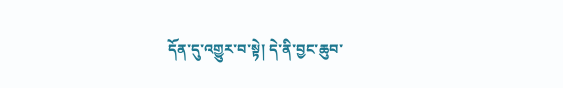དོན་དུ་འགྱུར་བ་སྟེ། དེ་ནི་བྱང་ཆུབ་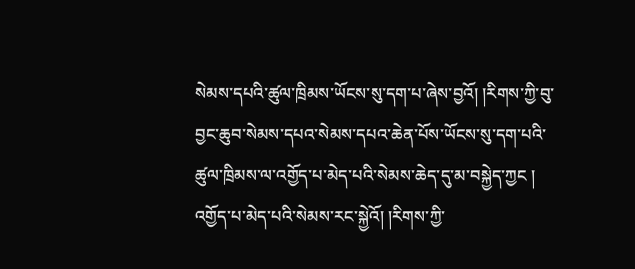སེམས་དཔའི་ཚུལ་ཁྲིམས་ཡོངས་སུ་དག་པ་ཞེས་བྱའོ། །རིགས་ཀྱི་བུ་བྱང་ཆུབ་སེམས་དཔའ་སེམས་དཔའ་ཆེན་པོས་ཡོངས་སུ་དག་པའི་ཚུལ་ཁྲིམས་ལ་འགྱོད་པ་མེད་པའི་སེམས་ཆེད་དུ་མ་བསྐྱེད་ཀྱང ། འགྱོད་པ་མེད་པའི་སེམས་རང་སྐྱེའོ། །རིགས་ཀྱི་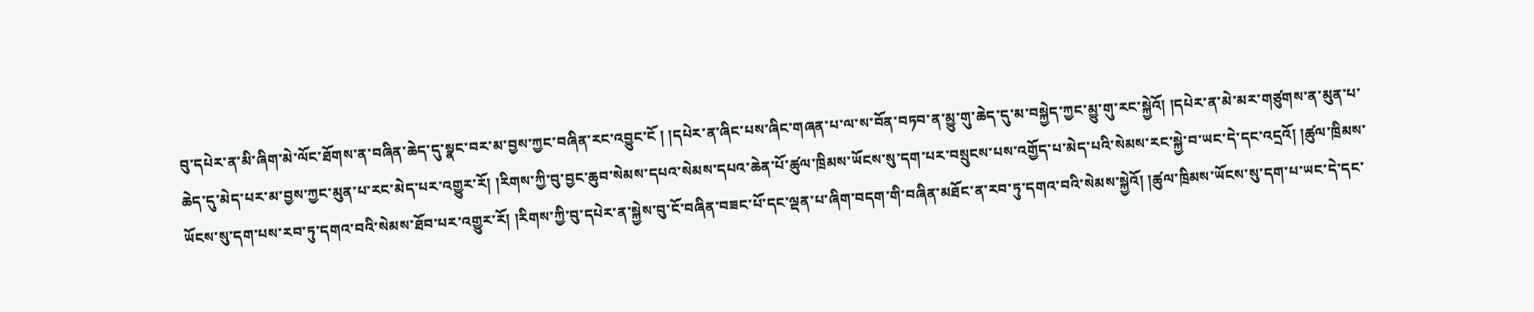བུ་དཔེར་ན་མི་ཞིག་མེ་ལོང་ཐོགས་ན་བཞིན་ཆེད་དུ་སྣང་བར་མ་བྱས་ཀྱང་བཞིན་རང་འབྱུང་ངོ ། །དཔེར་ན་ཞིང་པས་ཞིང་གཞན་པ་ལ་ས་བོན་བཏབ་ན་མྱུ་གུ་ཆེད་དུ་མ་བསྐྱེད་ཀྱང་མྱུ་གུ་རང་སྐྱེའོ། །དཔེར་ན་མེ་མར་གཙུགས་ན་མུན་པ་ཆེད་དུ་མེད་པར་མ་བྱས་ཀྱང་མུན་པ་རང་མེད་པར་འགྱུར་རོ། །རིགས་ཀྱི་བུ་བྱང་ཆུབ་སེམས་དཔའ་སེམས་དཔའ་ཆེན་པོ་ཚུལ་ཁྲིམས་ཡོངས་སུ་དག་པར་བསྲུངས་པས་འགྱོད་པ་མེད་པའི་སེམས་རང་སྐྱེ་བ་ཡང་དེ་དང་འདྲའོ། །ཚུལ་ཁྲིམས་ཡོངས་སུ་དག་པས་རབ་ཏུ་དགའ་བའི་སེམས་ཐོབ་པར་འགྱུར་རོ། །རིགས་ཀྱི་བུ་དཔེར་ན་སྐྱེས་བུ་ངོ་བཞིན་བཟང་པོ་དང་ལྡན་པ་ཞིག་བདག་གི་བཞིན་མཐོང་ན་རབ་ཏུ་དགའ་བའི་སེམས་སྐྱེའོ། །ཚུལ་ཁྲིམས་ཡོངས་སུ་དག་པ་ཡང་དེ་དང་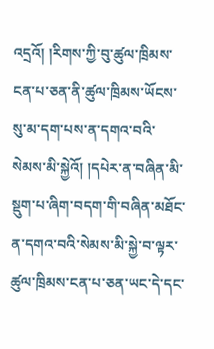འདྲའོ། །རིགས་ཀྱི་བུ་ཚུལ་ཁྲིམས་ངན་པ་ཅན་ནི་ཚུལ་ཁྲིམས་ཡོངས་སུ་མ་དག་པས་ན་དགའ་བའི་སེམས་མི་སྐྱེའོ། །དཔེར་ན་བཞིན་མི་སྡུག་པ་ཞིག་བདག་གི་བཞིན་མཐོང་ན་དགའ་བའི་སེམས་མི་སྐྱེ་བ་ལྟར་ཚུལ་ཁྲིམས་ངན་པ་ཅན་ཡང་དེ་དང་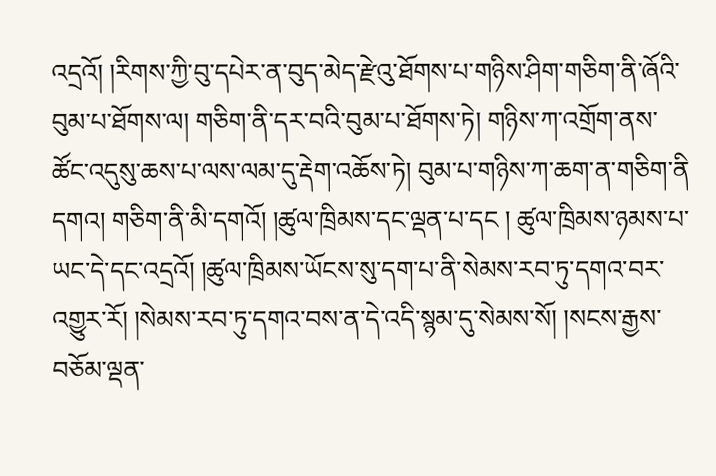འདྲའོ། །རིགས་ཀྱི་བུ་དཔེར་ན་བུད་མེད་རྫེའུ་ཐོགས་པ་གཉིས་ཤིག་གཅིག་ནི་ཞོའི་བུམ་པ་ཐོགས་ལ། གཅིག་ནི་དར་བའི་བུམ་པ་ཐོགས་ཏེ། གཉིས་ཀ་འགྲོག་ནས་ཚོང་འདུསུ་ཆས་པ་ལས་ལམ་དུ་རྡེག་འཆོས་ཏེ། བུམ་པ་གཉིས་ཀ་ཆག་ན་གཅིག་ནི
དགའ། གཅིག་ནི་མི་དགའོ། །ཚུལ་ཁྲིམས་དང་ལྡན་པ་དང ། ཚུལ་ཁྲིམས་ཉམས་པ་ཡང་དེ་དང་འདྲའོ། །ཚུལ་ཁྲིམས་ཡོངས་སུ་དག་པ་ནི་སེམས་རབ་ཏུ་དགའ་བར་འགྱུར་རོ། །སེམས་རབ་ཏུ་དགའ་བས་ན་དེ་འདི་སྙམ་དུ་སེམས་སོ། །སངས་རྒྱས་བཅོམ་ལྡན་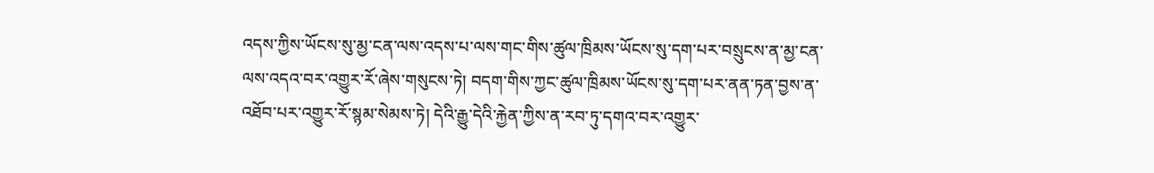འདས་ཀྱིས་ཡོངས་སུ་མྱ་ངན་ལས་འདས་པ་ལས་གང་གིས་ཚུལ་ཁྲིམས་ཡོངས་སུ་དག་པར་བསྲུངས་ན་མྱ་ངན་ལས་འདའ་བར་འགྱུར་རོ་ཞེས་གསུངས་ཏེ། བདག་གིས་ཀྱང་ཚུལ་ཁྲིམས་ཡོངས་སུ་དག་པར་ནན་ཏན་བྱས་ན་འཐོབ་པར་འགྱུར་རོ་སྙམ་སེམས་ཏེ། དེའི་རྒྱུ་དེའི་རྐྱེན་ཀྱིས་ན་རབ་ཏུ་དགའ་བར་འགྱུར་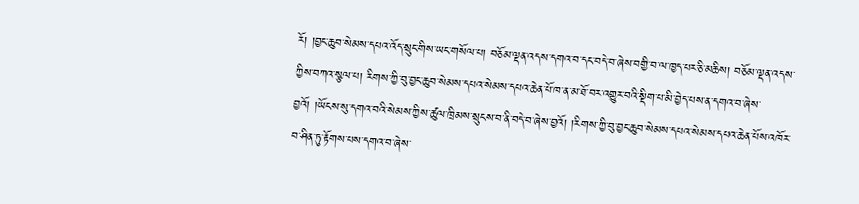རོ། །བྱང་ཆུབ་སེམས་དཔའ་འོད་སྲུང་གིས་ཡང་གསོལ་པ། བཅོམ་ལྡན་འདས་དགའ་བ་དང་བདེ་བ་ཞེས་བགྱི་བ་ལ་ཁྱད་པར་ཅི་མཆིས། བཅོམ་ལྡན་འདས་ཀྱིས་བཀའ་སྩལ་པ། རིགས་ཀྱི་བུ་བྱང་ཆུབ་སེམས་དཔའ་སེམས་དཔའ་ཆེན་པོ་ཁ་ན་མ་ཐོ་བར་འགྱུར་བའི་སྡིག་པ་མི་བྱེད་པས་ན་དགའ་བ་ཞེས་བྱའོ། །ཡོངས་སུ་དགའ་བའི་སེམས་ཀྱིས་ཚུལ་ཁྲིམས་སྲུངས་བ་ནི་བདེ་བ་ཞེས་བྱའོ། །རིགས་ཀྱི་བུ་བྱང་ཆུབ་སེམས་དཔའ་སེམས་དཔའ་ཆེན་པོས་འཁོར་བ་ཤིན་ཏུ་རྟོགས་པས་དགའ་བ་ཞེས་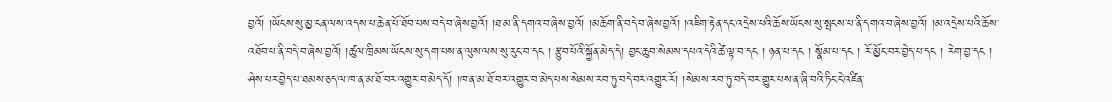བྱའོ། །ཡོངས་སུ་མྱ་ངན་ལས་འདས་པ་ཆེན་པོ་ཐོབ་པས་བདེ་བ་ཞེས་བྱའོ། །ཐ་མ་ནི་དགའ་བ་ཞེས་བྱའོ། །མཆོག་ནི་བདེ་བ་ཞེས་བྱའོ། །འཇིག་རྟེན་དང་འདྲེས་པའི་ཆོས་ཡོངས་སུ་སྤངས་པ་ནི་དགའ་བ་ཞེས་བྱའོ། །མ་འདྲེས་པའི་ཆོས་འཐོབ་པ་ནི་བདེ་བ་ཞེས་བྱའོ། །ཚུལ་ཁྲིམས་ཡོངས་སུ་དག་པས་ན་ལུས་ལས་སུ་རུང་བ་དང ། རྩུབ་པོའི་སྐྱོན་མེད་དེ། བྱང་ཆུབ་སེམས་དཔའ་དེའི་ཚེ་ལྟ་བ་དང ། ཉན་པ་དང ། སྣོམ་པ་དང ། རོ་མྱོང་བར་བྱེད་པ་དང ། རེག་བྱ་དང ། ཤེས་པར་བྱེད་པ་ཐམས་ཅད་ལ་ཁ་ན་མ་ཐོ་བར་འགྱུར་བ་མེད་དོ། །ཁ་ན་མ་ཐོ་བར་འགྱུར་བ་མེད་པས་སེམས་རབ་ཏུ་བདེ་བར་འགྱུར་རོ། །སེམས་རབ་ཏུ་བདེ་བར་གྱུར་པས་ན་ཞི་བའི་ཏིང་ངེ་འཛིན་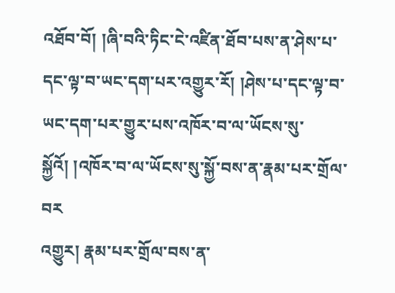འཐོབ་བོ། །ཞི་བའི་ཏིང་ངེ་འཛིན་ཐོབ་པས་ན་ཤེས་པ་དང་ལྟ་བ་ཡང་དག་པར་འགྱུར་རོ། །ཤེས་པ་དང་ལྟ་བ་ཡང་དག་པར་གྱུར་པས་འཁོར་བ་ལ་ཡོངས་སུ་སྐྱོའོ། །འཁོར་བ་ལ་ཡོངས་སུ་སྐྱོ་བས་ན་རྣམ་པར་གྲོལ་བར
འགྱུར། རྣམ་པར་གྲོལ་བས་ན་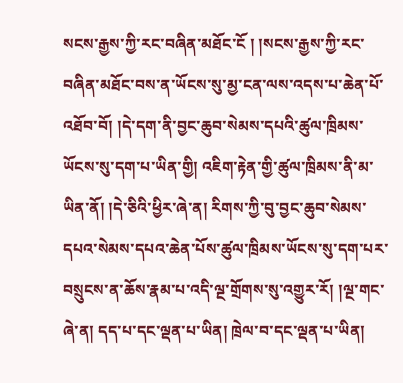སངས་རྒྱས་ཀྱི་རང་བཞིན་མཐོང་ངོ ། །སངས་རྒྱས་ཀྱི་རང་བཞིན་མཐོང་བས་ན་ཡོངས་སུ་མྱ་ངན་ལས་འདས་པ་ཆེན་པོ་འཐོབ་བོ། །དེ་དག་ནི་བྱང་ཆུབ་སེམས་དཔའི་ཚུལ་ཁྲིམས་ཡོངས་སུ་དག་པ་ཡིན་གྱི། འཇིག་རྟེན་གྱི་ཚུལ་ཁྲིམས་ནི་མ་ཡིན་ནོ། །དེ་ཅིའི་ཕྱིར་ཞེ་ན། རིགས་ཀྱི་བུ་བྱང་ཆུབ་སེམས་དཔའ་སེམས་དཔའ་ཆེན་པོས་ཚུལ་ཁྲིམས་ཡོངས་སུ་དག་པར་བསྲུངས་ན་ཆོས་རྣམ་པ་འདི་ལྔ་གྲོགས་སུ་འགྱུར་རོ། །ལྔ་གང་ཞེ་ན། དད་པ་དང་ལྡན་པ་ཡིན། ཁྲེལ་བ་དང་ལྡན་པ་ཡིན།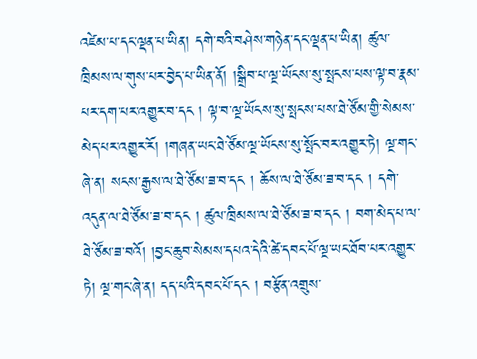འཛེམ་པ་དང་ལྡན་པ་ཡིན། དགེ་བའི་བཤེས་གཉེན་དང་ལྡན་པ་ཡིན། ཚུལ་ཁྲིམས་ལ་གུས་པར་བྱེད་པ་ཡིན་ནོ། །སྒྲིབ་པ་ལྔ་ཡོངས་སུ་སྤངས་པས་ལྟ་བ་རྣམ་པར་དག་པར་འགྱུར་བ་དང ། ལྟ་བ་ལྔ་ཡོངས་སུ་སྤངས་པས་ཐེ་ཙོམ་གྱི་སེམས་མེད་པར་འགྱུར་རོ། །གཞན་ཡང་ཐེ་ཙོམ་ལྔ་ཡོངས་སུ་སྤོང་བར་འགྱུར་ཏེ། ལྔ་གང་ཞེ་ན། སངས་རྒྱས་ལ་ཐེ་ཙོམ་ཟ་བ་དང ། ཆོས་ལ་ཐེ་ཙོམ་ཟ་བ་དང ། དགེ་འདུན་ལ་ཐེ་ཙོམ་ཟ་བ་དང ། ཚུལ་ཁྲིམས་ལ་ཐེ་ཙོམ་ཟ་བ་དང ། བག་མེད་པ་ལ་ཐེ་ཙོམ་ཟ་བའོ། །བྱང་ཆུབ་སེམས་དཔའ་དེའི་ཚེ་དབང་པོ་ལྔ་ཡང་ཐོབ་པར་འགྱུར་ཏེ། ལྔ་གང་ཞེ་ན། དད་པའི་དབང་པོ་དང ། བརྩོན་འགྲུས་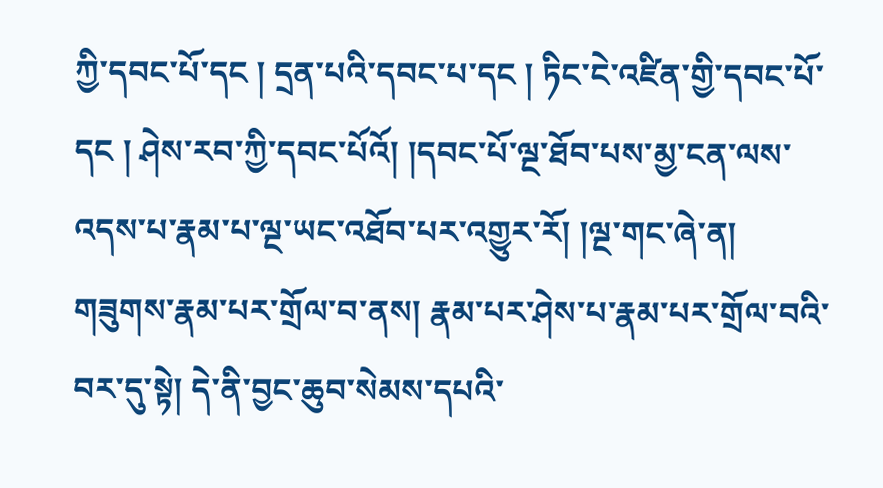ཀྱི་དབང་པོ་དང ། དྲན་པའི་དབང་པ་དང ། ཏིང་ངེ་འཛིན་གྱི་དབང་པོ་དང ། ཤེས་རབ་ཀྱི་དབང་པོའོ། །དབང་པོ་ལྔ་ཐོབ་པས་མྱ་ངན་ལས་འདས་པ་རྣམ་པ་ལྔ་ཡང་འཐོབ་པར་འགྱུར་རོ། །ལྔ་གང་ཞེ་ན། གཟུགས་རྣམ་པར་གྲོལ་བ་ནས། རྣམ་པར་ཤེས་པ་རྣམ་པར་གྲོལ་བའི་བར་དུ་སྟེ། དེ་ནི་བྱང་ཆུབ་སེམས་དཔའི་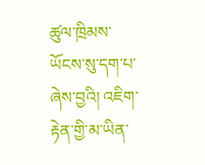ཚུལ་ཁྲིམས་ཡོངས་སུ་དག་པ་ཞེས་བྱའི། འཇིག་རྟེན་གྱི་མ་ཡིན་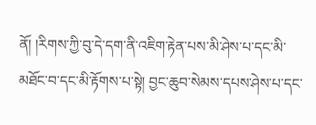ནོ། །རིགས་ཀྱི་བུ་དེ་དག་ནི་འཇིག་རྟེན་པས་མི་ཤེས་པ་དང་མི་མཐོང་བ་དང་མི་རྟོགས་པ་སྟེ། བྱང་ཆུབ་སེམས་དཔས་ཤེས་པ་དང་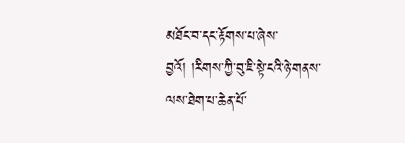མཐོང་བ་དང་རྟོགས་པ་ཞེས་བྱའོ། །རིགས་ཀྱི་བུ་ཇི་སྟེ་ངའི་ཉེ་གནས་ལས་ཐེག་པ་ཆེན་པོ་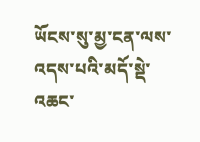ཡོངས་སུ་མྱ་ངན་ལས་འདས་པའི་མདོ་སྡེ་འཆང་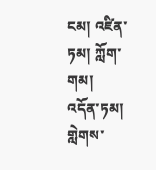ངམ། འཛིན་ཏམ། ཀློག་གམ། འདོན་ཏམ། གླེགས་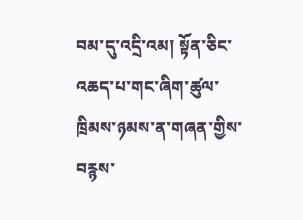བམ་དུ་འདྲི་འམ། སྟོན་ཅིང་འཆད་པ་གང་ཞིག་ཚུལ་ཁྲིམས་ཉམས་ན་གཞན་གྱིས་བརྙས་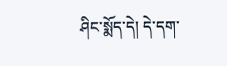ཤིང་སྨོད་དེ། དེ་དག་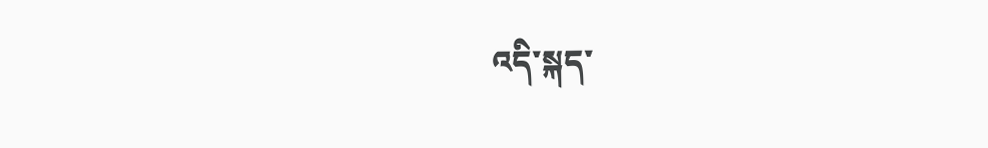འདི་སྐད་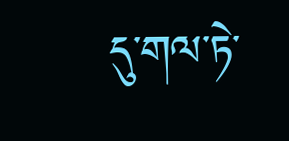དུ་གལ་ཏེ་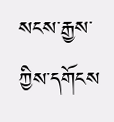སངས་རྒྱས་ཀྱིས་དགོངས